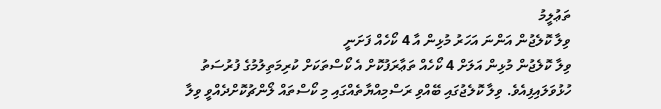ތަޢުލީމު
ވިލާ ކޮލެޖުން އަންނަ އަހަރު މުޅިން އާ 4 ކޯހެއް ފަށަނީ
ވިލާ ކޮލެޖުން މުޅިން އަލަށް 4 ކޯހެއް ތަޢާރަފުކޮށް އެ ކޯސްތަކަށް ކުރިމަތިލުމުގެ ފުރުސަތު ހުޅުވަލައިފިއެވެ. ވިލާ ކޮލެޖުގައި ބޭއްވި ރަސްމިއްޔާތެއްގައި މި ކޯސްތައް ލޯންޗުކޮށްދެއްވީ ވިލާ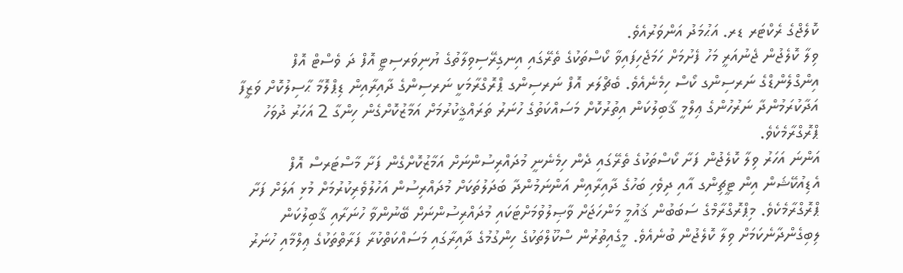ކޮލެޖްގެ ރެކްޓަރ ޑރ. އަޙުމަދު އަންވަރުއެވެ.
ވިލާ ކޮލެޖުން ޖެނުއަރީ މަހު ފެށުމަށް ހަމަޖެހިފައިވާ ކޯސްތަކުގެ ތެރޭގައި އިނގިރޭސިވިލާތުގެ ޔުނިވަރސިޓީ އޮފް ދަ ވެސްޓް އޮފް އިންގްލެންޑްގެ ނަރސިންގ ކޯސް ހިމެނެއެވެ. ބެޗްލަރ އޮފް ނަރސިންގ ޕްރޮގްރާމަކީ ނަރސިންގެ ދާއިރާއިން ޑިޕްލޮމާ ޙާސިލުކޮށް ވަޒީފާ އަދާކުރަމުންދާ ނަރުހުންގެ ޢިލްމީ ޤާބިލުކަން އިތުރުކޮށް މަސައްކަތުގެ ހުނަރު ތަރައްޤީކުރުމަށް އަމާޒުކޮށްގެން ހިންގާ 2 އަހަރު ދުވަހު ޕްރޮގްރާމެކެވެ.
އަންނަ އަހަރު ވިލާ ކޮލެޖުން ފަށާ ކޯސްތަކުގެ ތެރޭގައި ދެން ހިމެނެނީ މުދައްރިސުންނަށް އަމާޒުކޮށްގެން ފަށާ މާސްޓަރސް އޮފް އެޑިއުކޭޝަން އިން ޓީޗިންގ އާއި ދިވެހި ބަހުގެ ދާއިރާއިން އަންނަމުންދާ ބަދަލުތަކަށް މުދައްރިސުން އަހުލުވެރިކުރުމަށް މުޅި އަލަށް ފަށާ ޕްރޮގްރާމެކެވެ. މިޕްރޮގްރާމްގެ ސަބަބުން ޤައުމީ މަންހަޖަށް ވާޞިލުވުމަށްޓަކައި މުދައްރިސުންނަށް ބޭނުންވާ ހުނަރާއި ޤާބިލުކަން ލިބިގެންދާނެކަމަށް ވިލާ ކޮލެޖުން ބުނެއެވެ. މީގެއިތުރުން ސްކޫލްތަކުގެ ހިންގުމުގެ ދާއިރާގައި މަސައްކަތްކުރާ ފަރާތްތަކުގެ ޢިލްމާއި ހުނަރު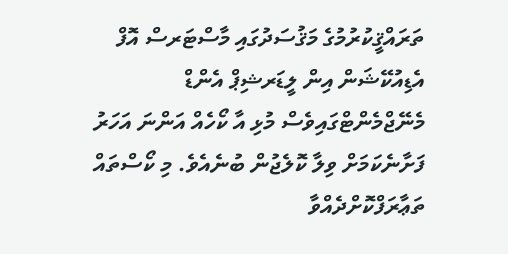ތަރައްޤީކުރުމުގެ މަޤުސަދުގައި މާސްޓަރސް އޮފް އެޑިއުކޭޝަން އިން ލީޑަރޝިޕް އެންޑް މެނޭޖްމެންޓްގައިވެސް މުޅި އާ ކޯހެއް އަންނަ އަހަރު ފަށާނެކަމަށް ވިލާ ކޮލެޖުން ބުނެއެވެ. މި ކޯސްތައް ތަޢާރަފްކޮށްދެއްވާ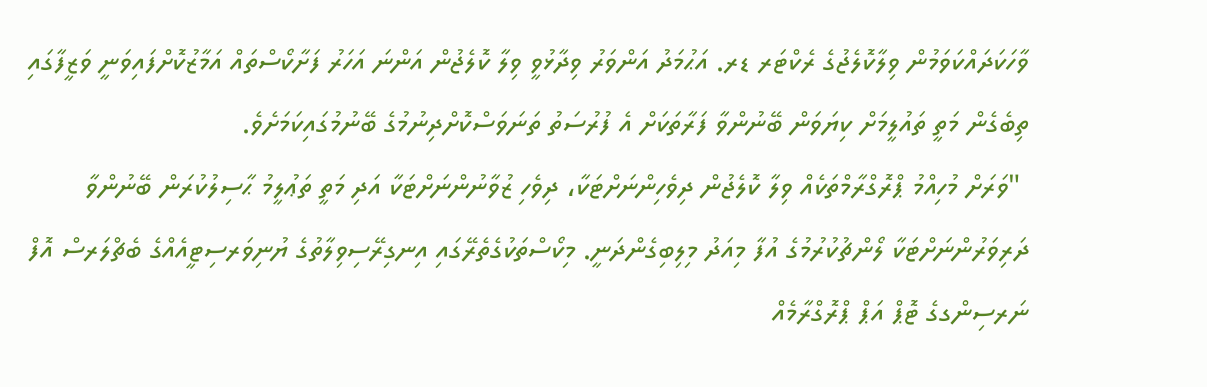ވާހަކަދައްކަވަމުން ވިލާކޮލެޖުގެ ރެކްޓަރ ޑރ. އަޙުމަދު އަންވަރު ވިދާޅުވީ ވިލާ ކޮލެޖުން އަންނަ އަހަރު ފަށާކޯސްތައް އަމާޒުކޮށްފައިވަނީ ވަޒީފާގައި ތިބެގެން މަތީ ތައުލީމަށް ކިޔަވަން ބޭނުންވާ ފަރާތަކަށް އެ ފުރުސަތު ތަނަވަސްކޮށްދިނުމުގެ ބޭނުމުގައިކަމަށެވެ.
 "ވަރަށް މުހިއްމު ޕްރޮގްރާމްތަކެއް ވިލާ ކޮލެޖުން ދިވެހިންނަށްޓަކާ، ދިވެހި ޒުވާނުންނަށްޓަކާ އަދި މަތީ ތަޢުލީމު ޙާސިލުކުރަން ބޭނުންވާ ދަރިވަރުންނަށްޓަކާ ލޯންޗުކުރުމުގެ އުފާ މިއަދު މިލިބިގެންދަނީ. މިކޯސްތަކުގެތެރޭގައި އިނގިރޭސިވިލާތުގެ ޔުނިވަރސިޓީއެއްގެ ބެޗްލަރސް އޮފް ނަރސިންގގެ ޓޮޕް އަޕް ޕްރޮގްރާމެއް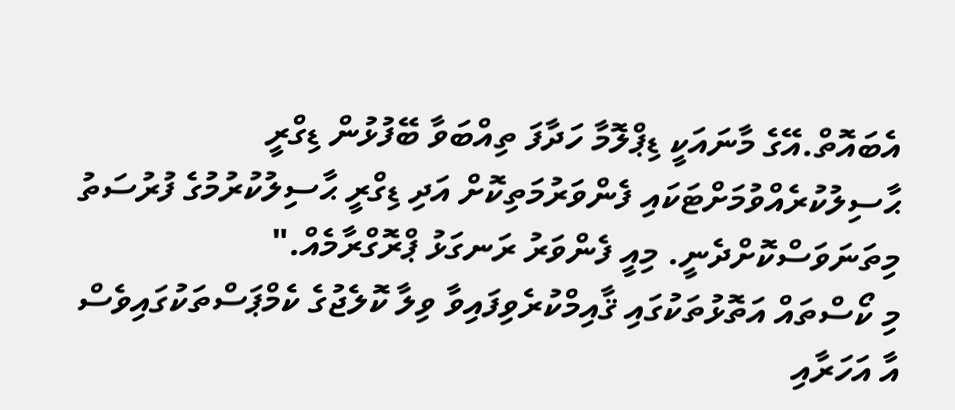އެބައޮތް.އޭގެ މާނައަކީ ޑިޕްލޮމާ ހަދާފަ ތިއްބަވާ ބޭފުޅުން ޑިގްރީ ޙާސިލުކުރެއްވުމަށްޓަކައި ފެންވަރުމަތިކޮށް އަދި ޑިގްރީ ޙާސިލުކުރުމުގެ ފުރުސަތު މިތަނަވަސްކޮށްދެނީ. މިއީ ފެންވަރު ރަނގަޅު ޕްރޮގްރާމެއް."
މި ކޯސްތައް އަތޮޅުތަކުގައި ޤާއިމްކުރެވިފައިވާ ވިލާ ކޮލެޖުގެ ކެމްޕަސްތަކުގައިވެސް އާ އަހަރާއި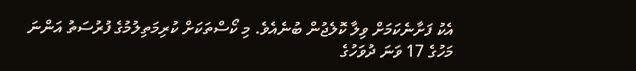އެކު ފަށާނެކަމަށް ވިލާ ކޮލެޖުން ބުނެއެވެ. މި ކޯސްތަކަށް ކުރިމަތިލުމުގެ ފުރުސަތު އަންނަ މަހުގެ 17 ވަނަ ދުވަހުގެ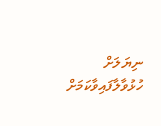ނިޔަލަށް ހުޅުވާލާފައިވާކަމަށް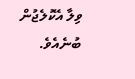ވިލާ އެކޮލެޖުން ބުނެއެވެ.